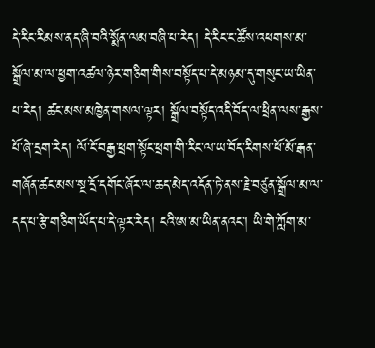དེ་རིང་རིམས་ནད་ཞི་བའི་སྨོན་ལམ་བཞི་པ་རེད། དེ་རིང་ང་ཚོས་འཕགས་མ་སྒྲོལ་མ་ལ་ཕྱག་འཚལ་ཉེར་གཅིག་གིས་བསྟོད་པ་དེ་མཉམ་དུ་གསུང་ཡ་ཡིན་པ་རེད། ཚང་མས་མཁྱེན་གསལ་ལྟར། སྒྲོལ་བསྟོད་འདི་བོད་ལ་ཕྲིན་ལས་རྒྱས་པོ་ཞེ་དྲག་རེད། ལོ་ངོ་བརྒྱ་ཕྲག་སྟོང་ཕྲག་གི་རིང་ལ་ཡ་བོད་རིགས་ཕོ་མོ་རྒན་གཞོན་ཚང་མས་སྔ་དྲོ་དགོང་ཞོར་ལ་ཆད་མེད་འདོན་ཏེ་ནས་རྗེ་བཙུན་སྒྲོལ་མ་ལ་དད་པ་རྩེ་གཅིག་ཡོད་པ་དེ་ལྟར་རེད། ངའི་ཨ་མ་ཡིན་ནའང་། ཡི་གེ་ཀློག་མ་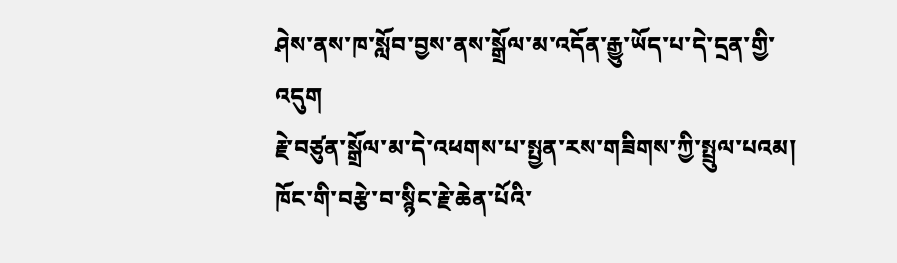ཤེས་ནས་ཁ་སློབ་བྱས་ནས་སྒྲོལ་མ་འདོན་རྒྱུ་ཡོད་པ་དེ་དྲན་གྱི་འདུག
རྗེ་བཙུན་སྒྲོལ་མ་དེ་འཕགས་པ་སྤྱན་རས་གཟིགས་ཀྱི་སྤྲུལ་པའམ། ཁོང་གི་བརྩེ་བ་སྙིང་རྗེ་ཆེན་པོའི་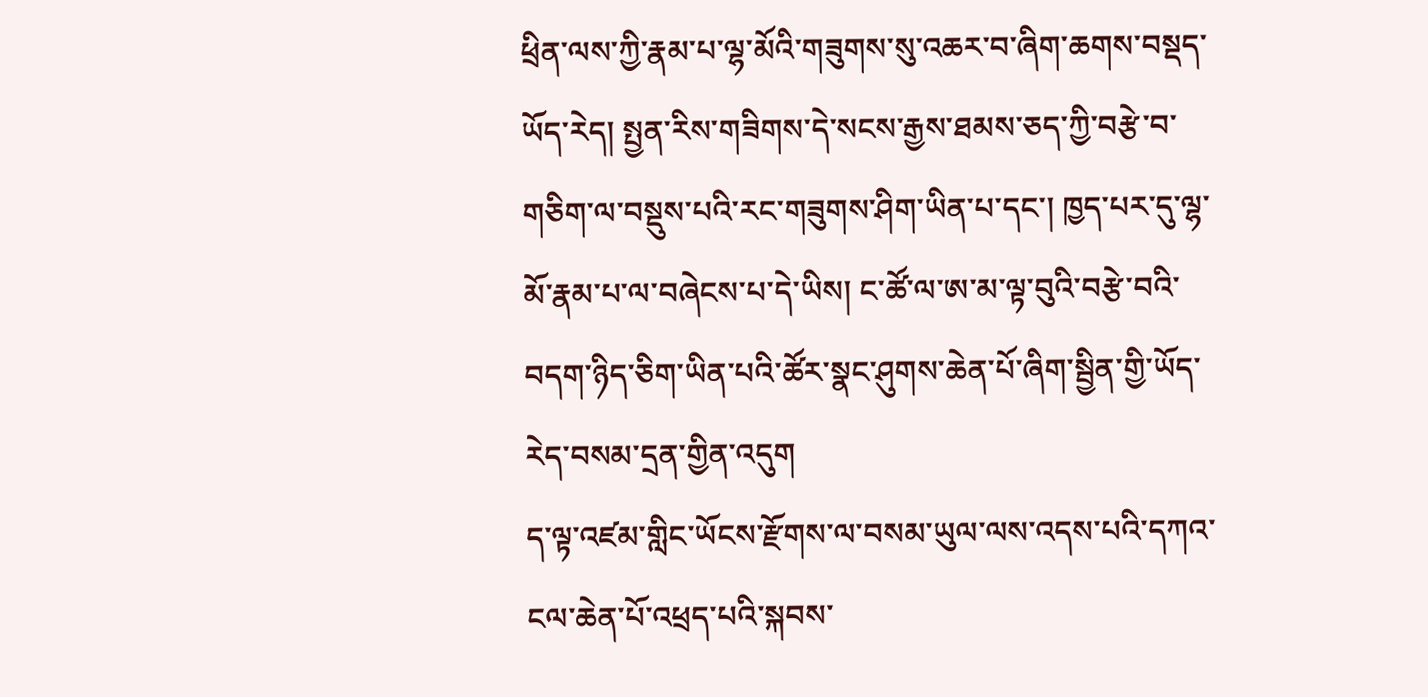ཕྲིན་ལས་ཀྱི་རྣམ་པ་ལྷ་མོའི་གཟུགས་སུ་འཆར་བ་ཞིག་ཆགས་བསྡད་ཡོད་རེད། སྤྱན་རིས་གཟིགས་དེ་སངས་རྒྱས་ཐམས་ཅད་ཀྱི་བརྩེ་བ་གཅིག་ལ་བསྡུས་པའི་རང་གཟུགས་ཤིག་ཡིན་པ་དང་། ཁྱད་པར་དུ་ལྷ་མོ་རྣམ་པ་ལ་བཞེངས་པ་དེ་ཡིས། ང་ཚོ་ལ་ཨ་མ་ལྟ་བུའི་བརྩེ་བའི་བདག་ཉིད་ཅིག་ཡིན་པའི་ཚོར་སྣང་ཤུགས་ཆེན་པོ་ཞིག་སྦྱིན་གྱི་ཡོད་རེད་བསམ་དྲན་གྱིན་འདུག
ད་ལྟ་འཛམ་གླིང་ཡོངས་རྫོགས་ལ་བསམ་ཡུལ་ལས་འདས་པའི་དཀའ་ངལ་ཆེན་པོ་འཕྲད་པའི་སྐབས་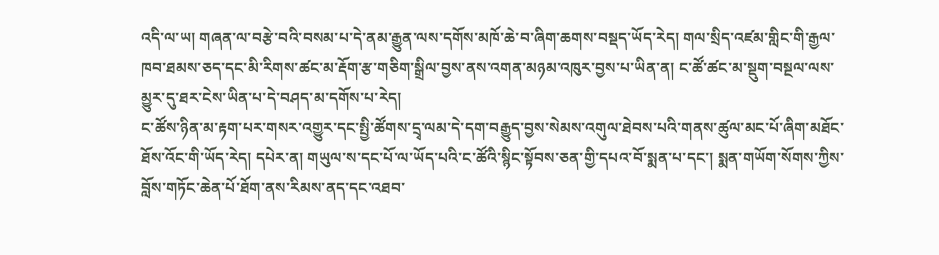འདི་ལ་ཡ། གཞན་ལ་བརྩེ་བའི་བསམ་པ་དེ་ནམ་རྒྱུན་ལས་དགོས་མཁོ་ཆེ་བ་ཞིག་ཆགས་བསྡད་ཡོད་རེད། གལ་སྲིད་འཛམ་གླིང་གི་རྒྱལ་ཁབ་ཐམས་ཅད་དང་མི་རིགས་ཚང་མ་རྡོག་རྩ་གཅིག་སྒྲིལ་བྱས་ནས་འགན་མཉམ་འཁུར་བྱས་པ་ཡིན་ན། ང་ཚོ་ཚང་མ་སྡུག་བསྔལ་ལས་མྱུར་དུ་ཐར་ངེས་ཡིན་པ་དེ་བཤད་མ་དགོས་པ་རེད།
ང་ཚོས་ཉིན་མ་རྟག་པར་གསར་འགྱུར་དང་སྤྱི་ཚོགས་དྲྭ་ལམ་དེ་དག་བརྒྱུད་བྱས་སེམས་འགུལ་ཐེབས་པའི་གནས་ཚུལ་མང་པོ་ཞིག་མཐོང་ཐོས་འོང་གི་ཡོད་རེད། དཔེར་ན། གཡུལ་ས་དང་པོ་ལ་ཡོད་པའི་ང་ཚོའི་སྙིང་སྟོབས་ཅན་གྱི་དཔའ་བོ་སྨན་པ་དང་། སྨན་གཡོག་སོགས་ཀྱིས་བློས་གཏོང་ཆེན་པོ་ཐོག་ནས་རིམས་ནད་དང་འཐབ་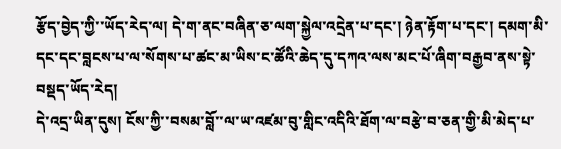རྩོད་བྱེད་ཀྱི་་ཡོད་རེད་ལ། དེ་ག་ནང་བཞིན་ཅ་ལག་སྐྱེལ་འདྲེན་པ་དང་། ཉེན་རྟོག་པ་དང་། དམག་མི་དང་དང་བླངས་པ་ལ་སོགས་པ་ཚང་མ་ཡིས་ང་ཚོའི་ཆེད་དུ་དཀའ་ལས་མང་པོ་ཞིག་བརྒྱབ་ནས་སྟེ་བསྡད་ཡོད་རེད།
དེ་འདྲ་ཡིན་དུས། ངོས་ཀྱི་་བསམ་བློ་་ལ་ཡ་འཛམ་བུ་གླིང་འདིའི་ཐོག་ལ་བརྩེ་བ་ཅན་གྱི་མི་མེད་པ་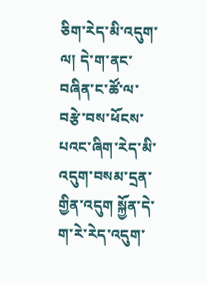ཅིག་རེད་མི་འདུག་ལ། དེ་ག་ནང་བཞིན་ང་ཚོ་ལ་བརྩེ་བས་ཕོངས་པའང་ཞིག་རེད་མི་འདུག་བསམ་དྲན་གྱིན་འདུག སྐྱོན་དེ་ག་རེ་རེད་འདུག་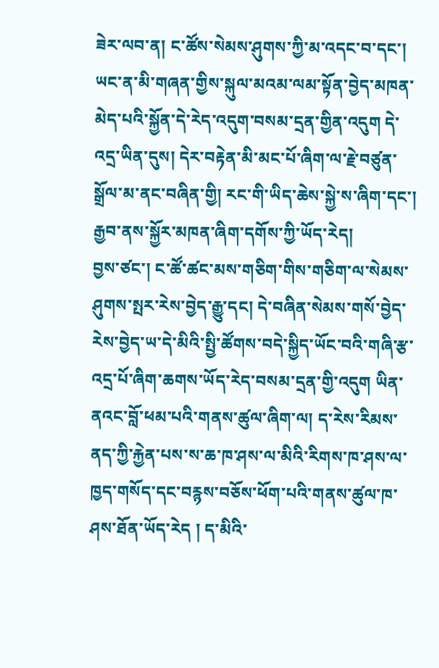ཟེར་ལབ་ན། ང་ཚོས་སེམས་ཤུགས་ཀྱི་མ་འདང་བ་དང་། ཡང་ན་མི་གཞན་གྱིས་སྐུལ་མའམ་ལམ་སྟོན་བྱེད་མཁན་མེད་པའི་སྐྱོན་དེ་རེད་འདུག་བསམ་དྲན་གྱིན་འདུག དེ་འདྲ་ཡིན་དུས། དེར་བརྟེན་མི་མང་པོ་ཞིག་ལ་རྗེ་བཙུན་སྒྲོལ་མ་ནང་བཞིན་གྱི། རང་གི་ཡིད་ཆེས་སྐྱེ་ས་ཞིག་དང་། རྒྱབ་ནས་སྐྱོར་མཁན་ཞིག་དགོས་ཀྱི་ཡོད་རེད།
བྱས་ཙང་། ང་ཚོ་ཚང་མས་གཅིག་གིས་གཅིག་ལ་སེམས་ཤུགས་སྤར་རེས་བྱེད་རྒྱུ་དང། དེ་བཞིན་སེམས་གསོ་བྱེད་རེས་བྱེད་ཡ་དེ་མིའི་སྤྱི་ཚོགས་བདེ་སྐྱིད་ཡོང་བའི་གཞི་རྩ་འདྲ་པོ་ཞིག་ཆགས་ཡོད་རེད་བསམ་དྲན་གྱི་འདུག ཡིན་ནའང་བློ་ཕམ་པའི་གནས་ཚུལ་ཞིག་ལ། ད་རེས་རིམས་ནད་ཀྱི་རྐྱེན་པས་ས་ཆ་ཁ་ཤས་ལ་མིའི་རིགས་ཁ་ཤས་ལ་ཁྱད་གསོད་དང་བརྙས་བཅོས་ཕོག་པའི་གནས་ཚུལ་ཁ་ཤས་ཐོན་ཡོད་རེད ། ད་མིའི་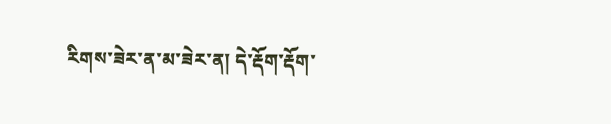རིགས་ཟེར་ན་མ་ཟེར་ན། དེ་རྡོག་རྡོག་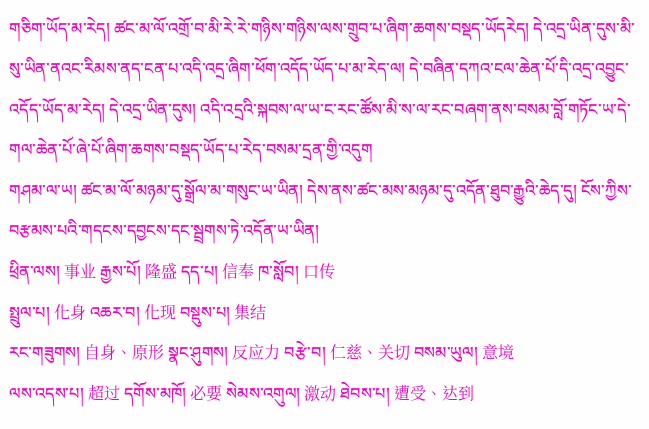གཅིག་ཡོད་མ་རེད། ཚང་མ་ལོ་འགྲོ་བ་མི་རེ་རེ་གཉིས་གཉིས་ལས་གྲུབ་པ་ཞིག་ཆགས་བསྡད་ཡོདརེད། དེ་འདྲ་ཡིན་དུས་མི་སུ་ཡིན་ནའང་རིམས་ནད་ངན་པ་འདི་འདྲ་ཞིག་ཕོག་འདོད་ཡོད་པ་མ་རེད་ལ། དེ་བཞིན་དཀའ་ངལ་ཆེན་པོ་དི་འདྲ་འབྱུང་འདོད་ཡོད་མ་རེད། དེ་འདྲ་ཡིན་དུས། འདི་འདྲའི་སྐབས་ལ་ཡ་ང་རང་ཚོས་མི་ས་ལ་རང་བཞག་ནས་བསམ་བློ་གཏོང་ཡ་དེ་གལ་ཆེན་པོ་ཞེ་པོ་ཞིག་ཆགས་བསྡད་ཡོད་པ་རེད་བསམ་དྲན་གྱི་འདུག
གཤམ་ལ་ཡ། ཚང་མ་ལོ་མཉམ་དུ་སྒྲོལ་མ་གསུང་ཡ་ཡིན། དེས་ནས་ཚང་མས་མཉམ་དུ་འདོན་ཐུབ་རྒྱུའི་ཆེད་དུ། ངོས་ཀྱིས་བརྩམས་པའི་གདངས་དབྱངས་དང་སྦྲགས་ཏེ་འདོན་ཡ་ཡིན།
ཕྲིན་ལས། 事业 རྒྱས་པོ། 隆盛 དད་པ། 信奉 ཁ་སློབ། 口传
སྤྲུལ་པ། 化身 འཆར་བ། 化现 བསྡུས་པ། 集结
རང་གཟུགས། 自身、原形 སྣང་ཤུགས། 反应力 བརྩེ་བ། 仁慈、关切 བསམ་ཡུལ། 意境
ལས་འདས་པ། 超过 དགོས་མཁོ། 必要 སེམས་འགུལ། 激动 ཐེབས་པ། 遭受、达到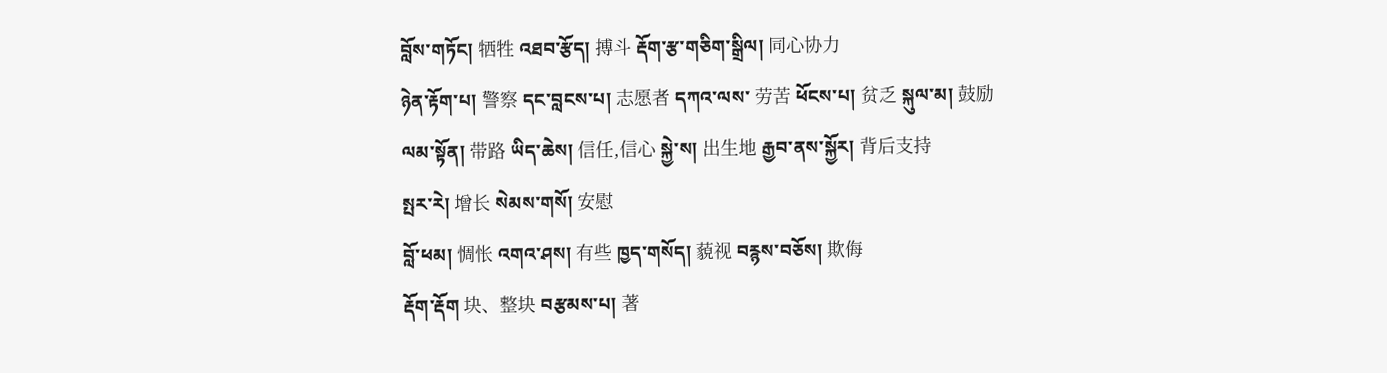བློས་གཏོང། 牺牲 འཐབ་རྩོད། 搏斗 རྡོག་རྩ་གཅིག་སྒྲིལ། 同心协力
ཉེན་རྟོག་པ། 警察 དང་བླངས་པ། 志愿者 དཀའ་ལས་ 劳苦 ཕོངས་པ། 贫乏 སྐུལ་མ། 鼓励
ལམ་སྟོན། 带路 ཡིད་ཆེས། 信任,信心 སྐྱེ་ས། 出生地 རྒྱབ་ནས་སྐྱོར། 背后支持
སྤར་རེ། 增长 སེམས་གསོ། 安慰
བློ་ཕམ། 惆怅 འགའ་ཤས། 有些 ཁྱད་གསོད། 藐视 བརྙས་བཅོས། 欺侮
རྡོག་རྡོག 块、整块 བརྩམས་པ། 著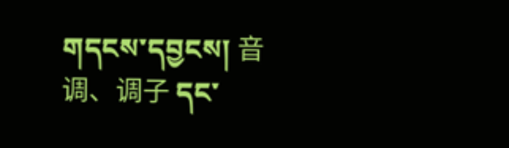གདངས་དབྱངས། 音调、调子 དང་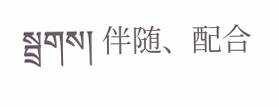སྦྲགས། 伴随、配合